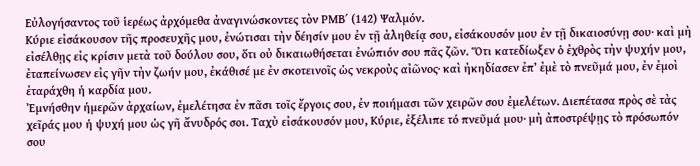Εὐλογήσαντος τοῦ ἱερέως ἀρχόμεθα ἀναγινώσκοντες τὸν ΡΜΒ΄ (142) Ψαλμόν.
Κύριε εἰσάκουσον τῆς προσευχῆς μου, ἐνώτισαι τὴν δέησίν μου ἐν τῇ ἀληθείᾳ σου, εἰσάκουσόν μου ἐν τῇ δικαιοσύνῃ σου· καὶ μὴ εἰσέλθῃς εἰς κρίσιν μετὰ τοῦ δούλου σου, ὅτι οὐ δικαιωθήσεται ἐνώπιόν σου πᾶς ζῶν. Ὅτι κατεδίωξεν ὁ ἐχθρὸς τὴν ψυχήν μου, ἐταπείνωσεν εἰς γῆν τὴν ζωήν μου, ἐκάθισέ με ἐν σκοτεινοῖς ὡς νεκροὺς αἰῶνος· καὶ ἠκηδίασεν ἐπ’ ἐμὲ τὸ πνεῦμά μου, ἐν ἐμοὶ ἐταράχθη ἡ καρδία μου.
Ἐμνήσθην ἡμερῶν ἀρχαίων, ἐμελέτησα ἐν πᾶσι τοῖς ἔργοις σου, ἐν ποιήμασι τῶν χειρῶν σου ἐμελέτων. Διεπέτασα πρὸς σὲ τὰς χεῖράς μου ἡ ψυχή μου ὡς γῆ ἄνυδρός σοι. Ταχὺ εἰσάκουσόν μου, Κύριε, ἐξέλιπε τό πνεῦμά μου· μὴ ἀποστρέψῃς τὸ πρόσωπόν σου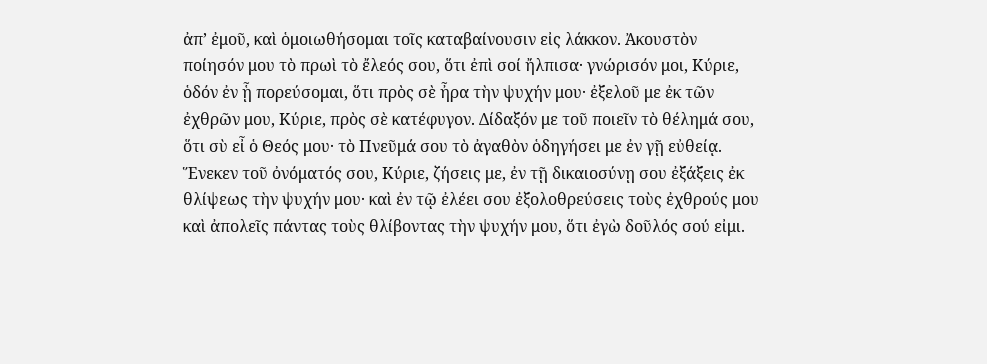ἀπ’ ἐμοῦ, καὶ ὁμοιωθήσομαι τοῖς καταβαίνουσιν εἰς λάκκον. Ἀκουστὸν ποίησόν μου τὸ πρωὶ τὸ ἔλεός σου, ὅτι ἐπὶ σοί ἤλπισα· γνώρισόν μοι, Κύριε, ὁδόν ἐν ᾗ πορεύσομαι, ὅτι πρὸς σὲ ἦρα τὴν ψυχήν μου· ἐξελοῦ με ἐκ τῶν ἐχθρῶν μου, Κύριε, πρὸς σὲ κατέφυγον. Δίδαξόν με τοῦ ποιεῖν τὸ θέλημά σου, ὅτι σὺ εἶ ὁ Θεός μου· τὸ Πνεῦμά σου τὸ ἀγαθὸν ὁδηγήσει με ἐν γῇ εὐθείᾳ. Ἕνεκεν τοῦ ὀνόματός σου, Κύριε, ζήσεις με, ἐν τῇ δικαιοσύνῃ σου ἐξάξεις ἐκ θλίψεως τὴν ψυχήν μου· καὶ ἐν τῷ ἐλέει σου ἐξολοθρεύσεις τοὺς ἐχθρούς μου καὶ ἀπολεῖς πάντας τοὺς θλίβοντας τὴν ψυχήν μου, ὅτι ἐγὼ δοῦλός σού εἰμι.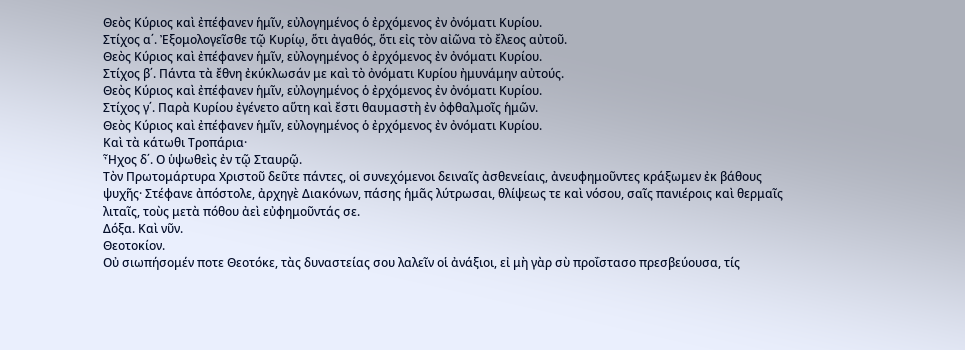Θεὸς Κύριος καὶ ἐπέφανεν ἡμῖν, εὐλογημένος ὁ ἐρχόμενος ἐν ὀνόματι Κυρίου.
Στίχος α΄. Ἐξομολογεῖσθε τῷ Κυρίῳ, ὅτι ἀγαθός, ὅτι εἰς τὸν αἰῶνα τὸ ἔλεος αὐτοῦ.
Θεὸς Κύριος καὶ ἐπέφανεν ἡμῖν, εὐλογημένος ὁ ἐρχόμενος ἐν ὀνόματι Κυρίου.
Στίχος β΄. Πάντα τὰ ἔθνη ἐκύκλωσάν με καὶ τὸ ὀνόματι Κυρίου ἠμυνάμην αὐτούς.
Θεὸς Κύριος καὶ ἐπέφανεν ἡμῖν, εὐλογημένος ὁ ἐρχόμενος ἐν ὀνόματι Κυρίου.
Στίχος γ΄. Παρὰ Κυρίου ἐγένετο αὕτη καὶ ἔστι θαυμαστὴ ἐν ὀφθαλμοῖς ἡμῶν.
Θεὸς Κύριος καὶ ἐπέφανεν ἡμῖν, εὐλογημένος ὁ ἐρχόμενος ἐν ὀνόματι Κυρίου.
Καὶ τὰ κάτωθι Τροπάρια·
Ἦχος δ΄. Ο ὑψωθεὶς ἐν τῷ Σταυρῷ.
Τὸν Πρωτομάρτυρα Χριστοῦ δεῦτε πάντες, οἱ συνεχόμενοι δειναῖς ἀσθενείαις, ἀνευφημοῦντες κράξωμεν ἐκ βάθους ψυχῆς· Στέφανε ἀπόστολε, ἀρχηγὲ Διακόνων, πάσης ἡμᾶς λύτρωσαι, θλίψεως τε καὶ νόσου, σαῖς πανιέροις καὶ θερμαῖς λιταῖς, τοὺς μετὰ πόθου ἀεὶ εὐφημοῦντάς σε.
Δόξα. Καὶ νῦν.
Θεοτοκίον.
Οὐ σιωπήσομέν ποτε Θεοτόκε, τὰς δυναστείας σου λαλεῖν οἱ ἀνάξιοι, εἰ μὴ γὰρ σὺ προΐστασο πρεσβεύουσα, τίς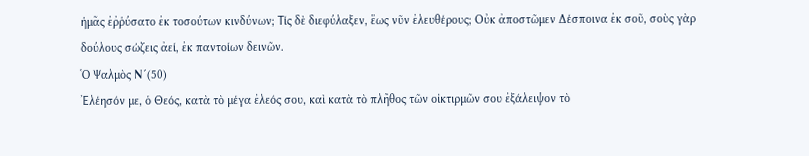ἡμᾶς ἐῤῥύσατο ἐκ τοσούτων κινδύνων; Τίς δὲ διεφύλαξεν, ἕως νῦν ἐλευθέρους; Οὐκ ἀποστῶμεν Δέσποινα ἐκ σοῦ, σοὺς γὰρ δούλους σώζεις ἀεί, ἐκ παντοίων δεινῶν.
Ὁ Ψαλμὸς Ν´(50)
Ἐλέησόν με, ὁ Θεός, κατὰ τὸ μέγα ἐλεός σου, καὶ κατὰ τὸ πλῆθος τῶν οἰκτιρμῶν σου ἐξάλειψον τὸ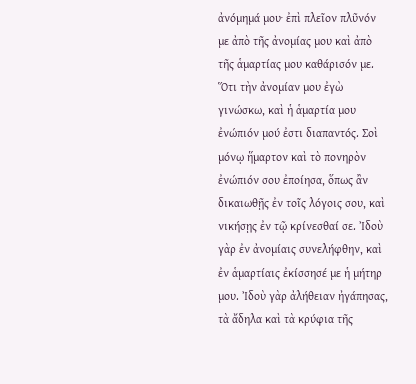ἀνόμημά μου· ἐπὶ πλεῖον πλῦνόν με ἀπὸ τῆς ἀνομίας μου καὶ ἀπὸ τῆς ἁμαρτίας μου καθάρισόν με. Ὅτι τὴν ἀνομίαν μου ἐγὼ γινώσκω, καὶ ἡ ἁμαρτία μου ἐνώπιόν μού ἐστι διαπαντός. Σοὶ μόνῳ ἥμαρτον καὶ τὸ πονηρὸν ἐνώπιόν σου ἐποίησα, ὅπως ἂν δικαιωθῇς ἐν τοῖς λόγοις σου, καὶ νικήσῃς ἐν τῷ κρίνεσθαί σε. Ἰδοὺ γὰρ ἐν ἀνομίαις συνελήφθην, καὶ ἐν ἁμαρτίαις ἐκίσσησέ με ἡ μήτηρ μου. Ἰδοὺ γὰρ ἀλήθειαν ἠγάπησας, τὰ ἄδηλα καὶ τὰ κρύφια τῆς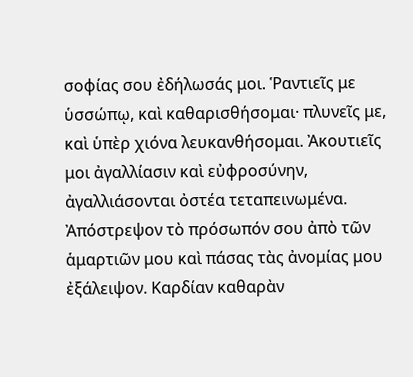σοφίας σου ἐδήλωσάς μοι. Ῥαντιεῖς με ὑσσώπῳ, καὶ καθαρισθήσομαι· πλυνεῖς με, καὶ ὑπὲρ χιόνα λευκανθήσομαι. Ἀκουτιεῖς μοι ἀγαλλίασιν καὶ εὐφροσύνην, ἀγαλλιάσονται ὀστέα τεταπεινωμένα. Ἀπόστρεψον τὸ πρόσωπόν σου ἀπὸ τῶν ἁμαρτιῶν μου καὶ πάσας τὰς ἀνομίας μου ἐξάλειψον. Καρδίαν καθαρὰν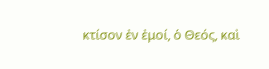κτίσον ἐν ἐμοί, ὁ Θεός, καὶ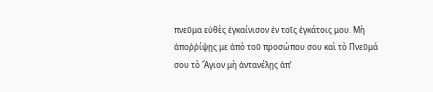πνεῦμα εὐθὲς ἐγκαίνισον ἐν τοῖς ἐγκάτοις μου. Μὴ ἀποῤῥίψῃς με ἀπὸ τοῦ προσώπου σου καὶ τὸ Πνεῦμά σου τὸ Ἅγιον μὴ ἀντανέλῃς ἀπ’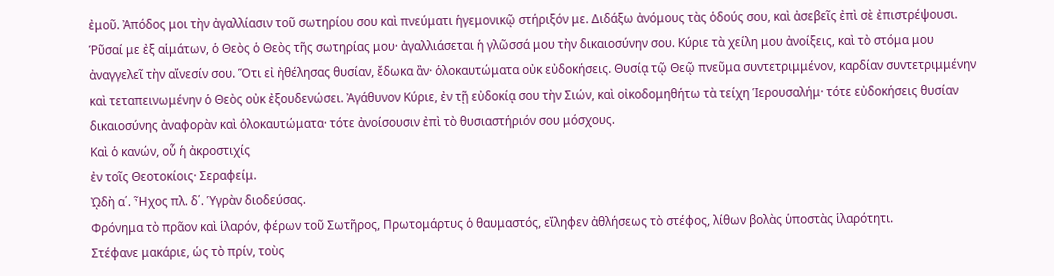ἐμοῦ. Ἀπόδος μοι τὴν ἀγαλλίασιν τοῦ σωτηρίου σου καὶ πνεύματι ἡγεμονικῷ στήριξόν με. Διδάξω ἀνόμους τὰς ὁδούς σου, καὶ ἀσεβεῖς ἐπὶ σὲ ἐπιστρέψουσι. Ῥῦσαί με ἐξ αἱμάτων, ὁ Θεὸς ὁ Θεὸς τῆς σωτηρίας μου· ἀγαλλιάσεται ἡ γλῶσσά μου τὴν δικαιοσύνην σου. Κύριε τὰ χείλη μου ἀνοίξεις, καὶ τὸ στόμα μου ἀναγγελεῖ τὴν αἴνεσίν σου. Ὅτι εἰ ἠθέλησας θυσίαν, ἔδωκα ἂν· ὁλοκαυτώματα οὐκ εὐδοκήσεις. Θυσίᾳ τῷ Θεῷ πνεῦμα συντετριμμένον, καρδίαν συντετριμμένην καὶ τεταπεινωμένην ὁ Θεὸς οὐκ ἐξουδενώσει. Ἀγάθυνον Κύριε, ἐν τῇ εὐδοκίᾳ σου τὴν Σιών, καὶ οἰκοδομηθήτω τὰ τείχη Ἱερουσαλήμ· τότε εὐδοκήσεις θυσίαν δικαιοσύνης ἀναφορὰν καὶ ὁλοκαυτώματα· τότε ἀνοίσουσιν ἐπὶ τὸ θυσιαστήριόν σου μόσχους.
Καὶ ὁ κανών, οὗ ἡ ἀκροστιχίς
ἐν τοῖς Θεοτοκίοις· Σεραφείμ.
ᾨδὴ α΄. Ἦχος πλ. δ΄. Ὑγρὰν διοδεύσας.
Φρόνημα τὸ πρᾶον καὶ ἱλαρόν, φέρων τοῦ Σωτῆρος, Πρωτομάρτυς ὁ θαυμαστός, εἴληφεν ἀθλήσεως τὸ στέφος, λίθων βολὰς ὑποστὰς ἱλαρότητι.
Στέφανε μακάριε, ὡς τὸ πρίν, τοὺς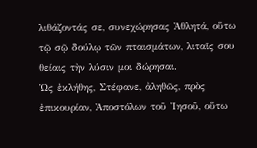λιθάζοντάς σε, συνεχώρησας Ἀθλητά, οὕτω τῷ σῷ δούλῳ τῶν πταισμάτων, λιταῖς σου θείαις τὴν λύσιν μοι δώρησαι.
Ὡς ἐκλήθης, Στέφανε, ἀληθῶς, πρὸς ἐπικουρίαν, Ἀποστόλων τοῦ Ἰησοῦ, οὕτω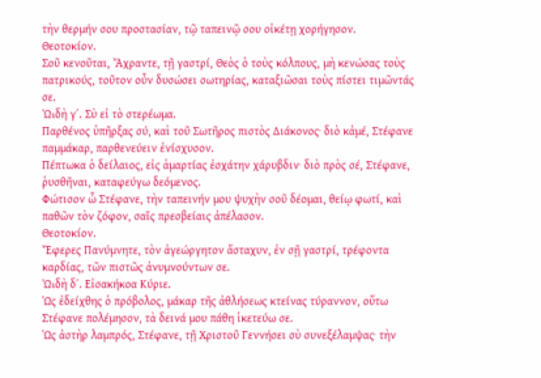τὴν θερμήν σου προστασίαν, τῷ ταπεινῷ σου οἰκέτῃ χορήγησον.
Θεοτοκίον.
Σοῦ κενοῦται, Ἄχραντε, τῇ γαστρί, Θεὸς ὁ τοὺς κόλπους, μὴ κενώσας τοὺς πατρικούς, τοῦτον οὖν δυσώσει σωτηρίας, καταξιῶσαι τοὺς πίστει τιμῶντάς σε.
ᾨδὴ γ΄. Σὺ εἰ τὸ στερέωμα.
Παρθένος ὑπῆρξας σύ, καὶ τοῦ Σωτῆρος πιστὸς Διάκονος· διὸ κἀμέ, Στέφανε παμμάκαρ, παρθενεύειν ἐνίσχυσον.
Πέπτωκα ὁ δείλαιος, εἰς ἁμαρτίας ἐσχάτην χάρυβδιν· διὸ πρὸς σέ, Στέφανε, ῥυσθῆναι, καταφεύγω δεόμενος.
Φώτισον ὦ Στέφανε, τὴν ταπεινήν μου ψυχὴν σοῦ δέομαι, θείῳ φωτί, καὶ παθῶν τὸν ζόφον, σαῖς πρεσβείαις ἀπέλασον.
Θεοτοκίον.
Ἔφερες Πανύμνητε, τὸν ἀγεώργητον ἄσταχυν, ἐν σῇ γαστρί, τρέφοντα καρδίας, τῶν πιστῶς ἀνυμνούντων σε.
ᾨδὴ δ΄. Εἰσακήκοα Κύριε.
Ὡς ἐδείχθης ὁ πρόβολος, μάκαρ τῆς ἀθλήσεως κτείνας τύραννον, οὕτω Στέφανε πολέμησον, τὰ δεινά μου πάθη ἱκετεύω σε.
Ὡς ἀστὴρ λαμπρός, Στέφανε, τῇ Χριστοῦ Γεννήσει σὺ συνεξέλαμψας· τὴν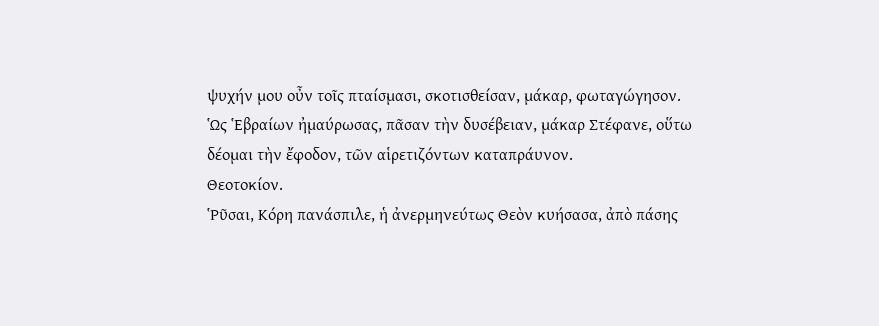ψυχήν μου οὖν τοῖς πταίσμασι, σκοτισθείσαν, μάκαρ, φωταγώγησον.
Ὡς Ἑβραίων ἠμαύρωσας, πᾶσαν τὴν δυσέβειαν, μάκαρ Στέφανε, οὕτω δέομαι τὴν ἔφοδον, τῶν αἱρετιζόντων καταπράυνον.
Θεοτοκίον.
Ῥῦσαι, Κόρη πανάσπιλε, ἡ ἀνερμηνεύτως Θεὸν κυήσασα, ἀπὸ πάσης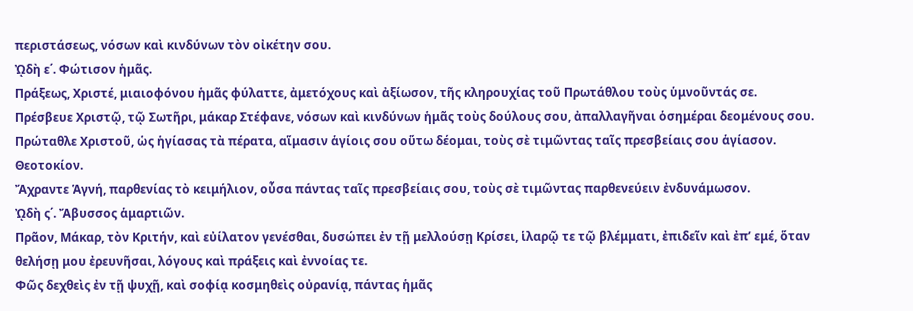περιστάσεως, νόσων καὶ κινδύνων τὸν οἰκέτην σου.
ᾨδὴ ε΄. Φώτισον ἡμᾶς.
Πράξεως, Χριστέ, μιαιοφόνου ἡμᾶς φύλαττε, ἀμετόχους καὶ ἀξίωσον, τῆς κληρουχίας τοῦ Πρωτάθλου τοὺς ὑμνοῦντάς σε.
Πρέσβευε Χριστῷ, τῷ Σωτῆρι, μάκαρ Στέφανε, νόσων καὶ κινδύνων ἡμᾶς τοὺς δούλους σου, ἀπαλλαγῆναι ὁσημέραι δεομένους σου.
Πρώταθλε Χριστοῦ, ὡς ἡγίασας τὰ πέρατα, αἵμασιν ἁγίοις σου οὕτω δέομαι, τοὺς σὲ τιμῶντας ταῖς πρεσβείαις σου ἁγίασον.
Θεοτοκίον.
Ἄχραντε Ἁγνή, παρθενίας τὸ κειμήλιον, οὖσα πάντας ταῖς πρεσβείαις σου, τοὺς σὲ τιμῶντας παρθενεύειν ἐνδυνάμωσον.
ᾨδὴ ς΄. Ἄβυσσος ἁμαρτιῶν.
Πρᾶον, Μάκαρ, τὸν Κριτήν, καὶ εὐίλατον γενέσθαι, δυσώπει ἐν τῇ μελλούσῃ Κρίσει, ἱλαρῷ τε τῷ βλέμματι, ἐπιδεῖν καὶ ἐπ’ εμέ, ὅταν θελήσῃ μου ἐρευνῆσαι, λόγους καὶ πράξεις καὶ ἐννοίας τε.
Φῶς δεχθεὶς ἐν τῇ ψυχῇ, καὶ σοφίᾳ κοσμηθεὶς οὐρανίᾳ, πάντας ἡμᾶς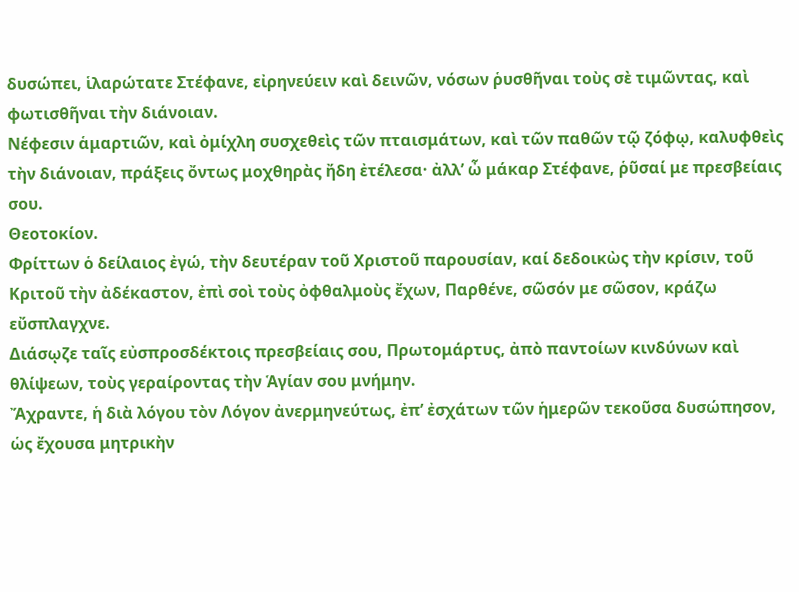δυσώπει, ἱλαρώτατε Στέφανε, εἰρηνεύειν καὶ δεινῶν, νόσων ῥυσθῆναι τοὺς σὲ τιμῶντας, καὶ φωτισθῆναι τὴν διάνοιαν.
Νέφεσιν ἁμαρτιῶν, καὶ ὀμίχλη συσχεθεὶς τῶν πταισμάτων, καὶ τῶν παθῶν τῷ ζόφῳ, καλυφθεὶς τὴν διάνοιαν, πράξεις ὄντως μοχθηρὰς ἤδη ἐτέλεσα· ἀλλ’ ὦ μάκαρ Στέφανε, ῥῦσαί με πρεσβείαις σου.
Θεοτοκίον.
Φρίττων ὁ δείλαιος ἐγώ, τὴν δευτέραν τοῦ Χριστοῦ παρουσίαν, καί δεδοικὼς τὴν κρίσιν, τοῦ Κριτοῦ τὴν ἀδέκαστον, ἐπὶ σοὶ τοὺς ὀφθαλμοὺς ἔχων, Παρθένε, σῶσόν με σῶσον, κράζω εὔσπλαγχνε.
Διάσῳζε ταῖς εὐσπροσδέκτοις πρεσβείαις σου, Πρωτομάρτυς, ἀπὸ παντοίων κινδύνων καὶ θλίψεων, τοὺς γεραίροντας τὴν Ἁγίαν σου μνήμην.
Ἄχραντε, ἡ διὰ λόγου τὸν Λόγον ἀνερμηνεύτως, ἐπ’ ἐσχάτων τῶν ἡμερῶν τεκοῦσα δυσώπησον, ὡς ἔχουσα μητρικὴν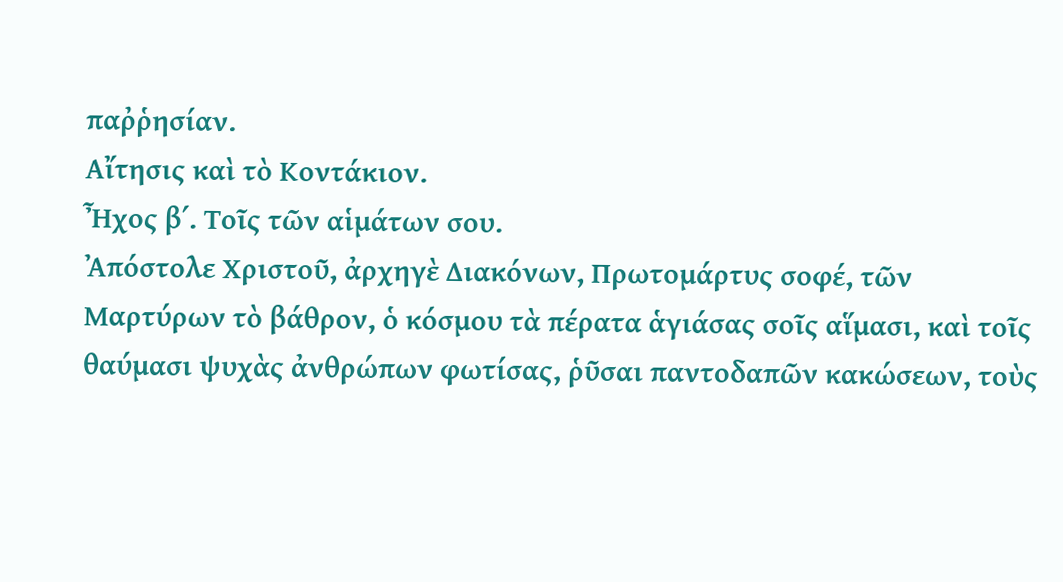παῤῥησίαν.
Αἴτησις καὶ τὸ Κοντάκιον.
Ἦχος β΄. Τοῖς τῶν αἱμάτων σου.
Ἀπόστολε Χριστοῦ, ἀρχηγὲ Διακόνων, Πρωτομάρτυς σοφέ, τῶν Μαρτύρων τὸ βάθρον, ὁ κόσμου τὰ πέρατα ἁγιάσας σοῖς αἵμασι, καὶ τοῖς θαύμασι ψυχὰς ἀνθρώπων φωτίσας, ῥῦσαι παντοδαπῶν κακώσεων, τοὺς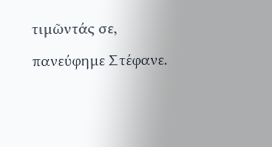τιμῶντάς σε, πανεύφημε Στέφανε.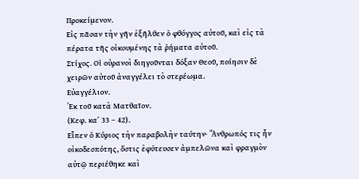Προκείμενον.
Εἰς πᾶσαν τὴν γῆν ἐξῆλθεν ὁ φθόγγος αὐτοῦ, καὶ εἰς τὰ πέρατα τῆς οἰκουμένης τὰ ῥήματα αὐτοῦ.
Στίχος. Οἱ οὐρανοὶ διηγοῦνται δόξαν Θεοῦ, ποίησιν δὲ χειρῶν αὐτοῦ ἀναγγέλει τὸ στερέωμα.
Εὐαγγέλιον.
Ἐκ τοῦ κατὰ Ματθαῖον.
(Κεφ. κα΄ 33 – 42).
Εἶπεν ὁ Κύριος τὴν παραβολὴν ταύτην· Ἄνθρωπός τις ἦν οἰκοδεσπότης, ὅστις ἐφύτευσεν ἀμπελῶνα καὶ φραγμὸν αὐτῷ περιέθηκε καὶ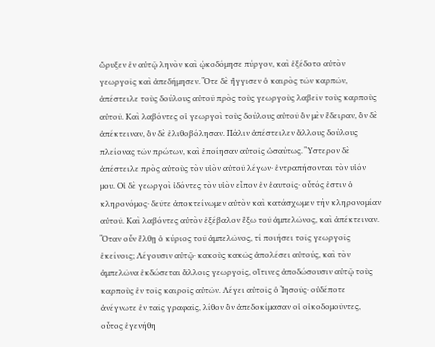ὤρυξεν ἐν αὐτῷ ληνὸν καὶ ᾠκοδόμησε πύργον, καὶ ἐξέδοτο αὐτὸν γεωργοῖς καὶ ἀπεδήμησεν. Ὅτε δὲ ἤγγισεν ὁ καιρὸς τῶν καρπῶν, ἀπέστειλε τοὺς δούλους αὐτοῦ πρὸς τοὺς γεωργοὺς λαβεῖν τοὺς καρποὺς αὐτοῦ. Καὶ λαβόντες οἱ γεωργοὶ τοὺς δούλους αὐτοῦ ὃν μὲν ἔδειραν, ὃν δὲ ἀπέκτειναν, ὃν δὲ ἐλιθοβόλησαν. Πάλιν ἀπέστειλεν ἄλλους δούλους πλείονας τῶν πρώτων, καὶ ἐποίησαν αὐτοῖς ὡσαύτως. Ὕστερον δὲ ἀπέστειλε πρὸς αὐτοὺς τὸν υἱὸν αὐτοῦ λέγων· ἐντραπήσονται τὸν υἱόν μου. Οἱ δὲ γεωργοὶ ἰδόντες τὸν υἱὸν εἶπον ἐν ἑαυτοῖς· οὗτός ἐστιν ὁ κληρονόμος· δεῦτε ἀποκτείνωμεν αὐτὸν καὶ κατάσχωμεν τὴν κληρονομίαν αὐτοῦ. Καὶ λαβόντες αὐτὸν ἐξέβαλον ἔξω τοῦ ἀμπελῶνος, καὶ ἀπέκτειναν. Ὅταν οὖν ἔλθῃ ὁ κύριος τοῦ ἀμπελῶνος, τί ποιήσει τοῖς γεωργοῖς ἐκείνοις; Λέγουσιν αὐτῷ· κακοὺς κακῶς ἀπολέσει αὐτούς, καὶ τὸν ἀμπελῶνα ἐκδώσεται ἄλλοις γεωργοῖς, οἵτινες ἀποδώσουσιν αὐτῷ τοὺς καρποὺς ἐν τοῖς καιροῖς αὐτῶν. Λέγει αὐτοῖς ὁ Ἰησοῦς· οὐδέποτε ἀνέγνωτε ἐν ταῖς γραφαῖς, λίθον ὃν ἀπεδοκίμασαν οἱ οἰκοδομοῦντες, οὗτος ἐγενήθη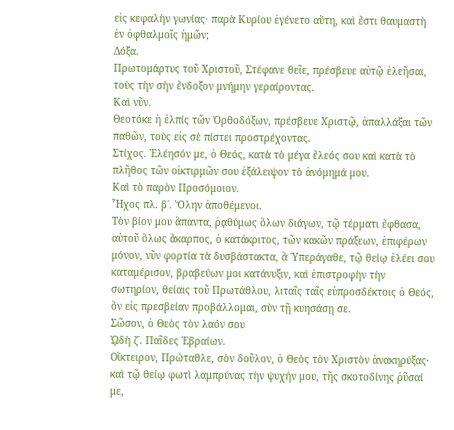εἰς κεφαλὴν γωνίας· παρὰ Κυρίου ἐγένετο αὕτη, καὶ ἔστι θαυμαστὴ ἐν ὀφθαλμοῖς ἡμῶν;
Δόξα.
Πρωτομάρτυς τοῦ Χριστοῦ, Στέφανε θεῖε, πρέσβευε αὐτῷ ἐλεῆσαι, τοὺς τὴν σὴν ἔνδοξον μνήμην γεραίροντας.
Καὶ νῦν.
Θεοτόκε ἡ ἐλπίς τῶν Ὀρθοδόξων, πρέσβευε Χριστῷ, ἀπαλλάξαι τῶν παθῶν, τοὺς εἰς σὲ πίστει προστρέχοντας.
Στίχος. Ἐλέησόν με, ὁ Θεός, κατὰ τὸ μέγα ἔλεός σου καὶ κατὰ τὸ πλῆθος τῶν οἰκτιρμῶν σου ἐξάλειψον τὸ ἀνόμημά μου.
Καὶ τὸ παρὸν Προσόμοιον.
Ἦχος πλ. β΄. Ὅλην ἀποθέμενοι.
Τὸν βίον μου ἅπαντα, ῥᾳθύμως ὅλων διάγων, τῷ τέρματι ἔφθασα, αὐτοῦ ὅλως ἄκαρπος, ὁ κατάκριτος, τῶν κακῶν πράξεων, ἐπιφέρων μόνον, νῦν φορτία τὰ δυσβάστακτα, ἃ Ὑπεράγαθε, τῷ θείῳ ἐλέει σου καταμέρισον, βραβεύων μοι κατάνυξιν, καὶ ἐπιστροφὴν τὴν σωτηρίον, θείαις τοῦ Πρωτάθλου, λιταῖς ταῖς εὐπροσδέκτοις ὁ Θεός, ὃν εἰς πρεσβείαν προβάλλομαι, σὺν τῇ κυησάσῃ σε.
Σῶσον, ὁ Θεὸς τὸν λαόν σου
ᾨδὴ ζ΄. Παῖδες Ἑβραίων.
Οἴκτειρον, Πρώταθλε, σὸν δοῦλον, ὁ Θεὸς τὸν Χριστὸν ἀνακηρύξας· καὶ τῷ θείῳ φωτὶ λαμπρύνας τὴν ψυχήν μου, τῆς σκοτοδίνης ῥῦσαί με,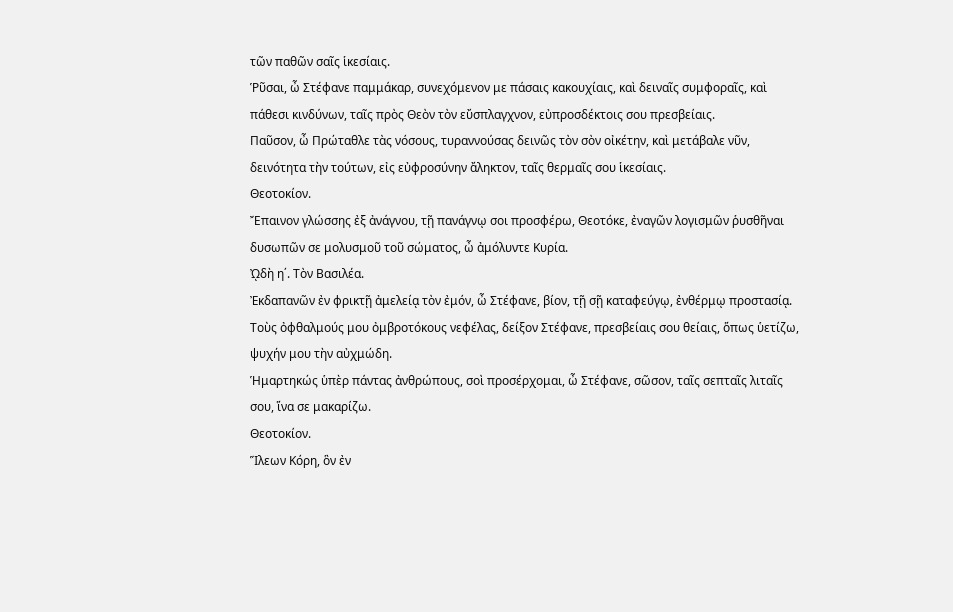τῶν παθῶν σαῖς ἱκεσίαις.
Ῥῦσαι, ὦ Στέφανε παμμάκαρ, συνεχόμενον με πάσαις κακουχίαις, καὶ δειναῖς συμφοραῖς, καὶ πάθεσι κινδύνων, ταῖς πρὸς Θεὸν τὸν εὔσπλαγχνον, εὐπροσδέκτοις σου πρεσβείαις.
Παῦσον, ὦ Πρώταθλε τὰς νόσους, τυραννούσας δεινῶς τὸν σὸν οἰκέτην, καὶ μετάβαλε νῦν, δεινότητα τὴν τούτων, εἰς εὐφροσύνην ἄληκτον, ταῖς θερμαῖς σου ἱκεσίαις.
Θεοτοκίον.
Ἔπαινον γλώσσης ἐξ ἀνάγνου, τῇ πανάγνῳ σοι προσφέρω, Θεοτόκε, ἐναγῶν λογισμῶν ῥυσθῆναι δυσωπῶν σε μολυσμοῦ τοῦ σώματος, ὦ ἀμόλυντε Κυρία.
ᾨδὴ η΄. Τὸν Βασιλέα.
Ἐκδαπανῶν ἐν φρικτῇ ἀμελείᾳ τὸν ἐμόν, ὦ Στέφανε, βίον, τῇ σῇ καταφεύγῳ, ἐνθέρμῳ προστασίᾳ.
Τοὺς ὀφθαλμούς μου ὀμβροτόκους νεφέλας, δείξον Στέφανε, πρεσβείαις σου θείαις, ὅπως ὑετίζω, ψυχήν μου τὴν αὐχμώδη.
Ἡμαρτηκώς ὑπὲρ πάντας ἀνθρώπους, σοὶ προσέρχομαι, ὦ Στέφανε, σῶσον, ταῖς σεπταῖς λιταῖς σου, ἵνα σε μακαρίζω.
Θεοτοκίον.
Ἵλεων Κόρη, ὃν ἐν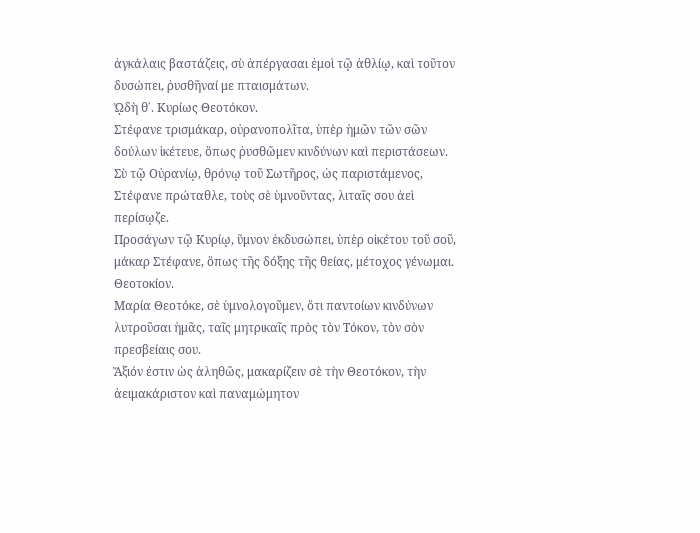ἀγκάλαις βαστάζεις, σὺ ἀπέργασαι ἐμοὶ τῷ ἀθλίῳ, καὶ τοῦτον δυσώπει, ῥυσθῆναί με πταισμάτων.
ᾨδὴ θ΄. Κυρίως Θεοτόκον.
Στέφανε τρισμάκαρ, οὐρανοπολῖτα, ὑπὲρ ἡμῶν τῶν σῶν δούλων ἱκέτευε, ὅπως ῥυσθῶμεν κινδύνων καὶ περιστάσεων.
Σὺ τῷ Οὐρανίῳ, θρόνῳ τοῦ Σωτῆρος, ὡς παριστάμενος, Στέφανε πρώταθλε, τοὺς σὲ ὑμνοῦντας, λιταῖς σου ἀεὶ περίσῳζε.
Προσάγων τῷ Κυρίῳ, ὕμνον ἐκδυσώπει, ὑπὲρ οἰκέτου τοῦ σοῦ, μάκαρ Στέφανε, ὅπως τῆς δόξης τῆς θείας, μέτοχος γένωμαι.
Θεοτοκίον.
Μαρία Θεοτόκε, σὲ ὑμνολογοῦμεν, ὅτι παντοίων κινδύνων λυτροῦσαι ἡμᾶς, ταῖς μητρικαῖς πρὸς τὸν Τόκον, τὸν σὸν πρεσβείαις σου.
Ἄξιόν ἐστιν ὡς ἀληθῶς, μακαρίζειν σὲ τὴν Θεοτόκον, τὴν ἀειμακάριστον καὶ παναμώμητον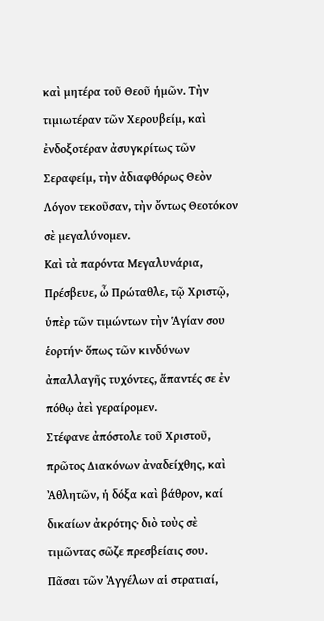καὶ μητέρα τοῦ Θεοῦ ἡμῶν. Τὴν τιμιωτέραν τῶν Χερουβείμ, καὶ ἐνδοξοτέραν ἀσυγκρίτως τῶν Σεραφείμ, τὴν ἀδιαφθόρως Θεὸν Λόγον τεκοῦσαν, τὴν ὄντως Θεοτόκον σὲ μεγαλύνομεν.
Καὶ τὰ παρόντα Μεγαλυνάρια,
Πρέσβευε, ὦ Πρώταθλε, τῷ Χριστῷ, ὑπὲρ τῶν τιμώντων τὴν Ἁγίαν σου ἑορτήν· ὅπως τῶν κινδύνων ἀπαλλαγῆς τυχόντες, ἅπαντές σε ἐν πόθῳ ἀεὶ γεραίρομεν.
Στέφανε ἀπόστολε τοῦ Χριστοῦ, πρῶτος Διακόνων ἀναδείχθης, καὶ Ἀθλητῶν, ἡ δόξα καὶ βάθρον, καί δικαίων ἀκρότης· διὸ τοὺς σὲ τιμῶντας σῶζε πρεσβείαις σου.
Πᾶσαι τῶν Ἀγγέλων αἱ στρατιαί,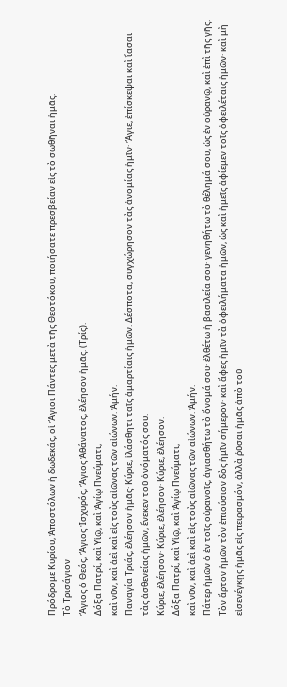Πρόδρομε Κυρίου, Ἀποστόλων ἡ δωδεκάς, οἱ Ἅγιοι Πάντες μετὰ τῆς Θεοτόκου, ποιήσατε πρεσβείαν εἰς τὸ σωθῆναι ἡμᾶς.
Τὸ Τρισάγιον
Ἅγιος ὁ Θεός, Ἅγιος Ἰσχυρός, Ἅγιος Ἀθάνατος, ἐλέησον ἡμᾶς. (Τρίς).
Δόξα Πατρί, καὶ Υἱῷ, καὶ Ἁγίῳ Πνεύματι,
καὶ νῦν, καὶ ἀεὶ καὶ εἰς τοὺς αἰῶνας τῶν αἰώνων. Ἀμήν.
Παναγία Τριάς, ἐλέησον ἡμᾶς· Κύριε, ἱλάσθητι ταῖς ἁμαρτίαις ἡμῶν. Δέσποτα, συγχώρησον τὰς ἀνομίας ἡμῖν· Ἅγιε, ἐπίσκεψαι καὶ ἴασαι τὰς ἀσθενείας ἡμῶν, ἕνεκεν τοῦ ὀνόματός σου.
Κύριε, ἐλέησον· Κύριε, ἐλέησον· Κύριε, ἐλέησον.
Δόξα Πατρί, καὶ Υἱῷ, καὶ Ἁγίῳ Πνεύματι,
καὶ νῦν, καὶ ἀεὶ καὶ εἰς τοὺς αἰῶνας τῶν αἰώνων. Ἀμήν.
Πάτερ ἡμῶν ὁ ἐν τοῖς οὐρανοῖς, ἁγιασθήτω τὸ ὄνομά σου· ἐλθέτω ἡ βασιλεία σου· γενηθήτω τὸ θέλημά σου, ὡς ἐν οὐρανῷ, καὶ ἐπὶ τῆς γῆς. Τὸν ἄρτον ἡμῶν τὸν ἐπιούσιον δὸς ἡμῖν σήμερον· καὶ ἄφες ἡμῖν τὰ ὀφειλήματα ἡμῶν, ὡς καὶ ἡμεῖς ἀφίεμεν τοῖς ὀφειλέταις ἡμῶν· καὶ μὴ εἰσενέγκῃς ἡμᾶς εἰς πειρασμόν, ἀλλὰ ῥῦσαι ἡμᾶς ἀπὸ τοῦ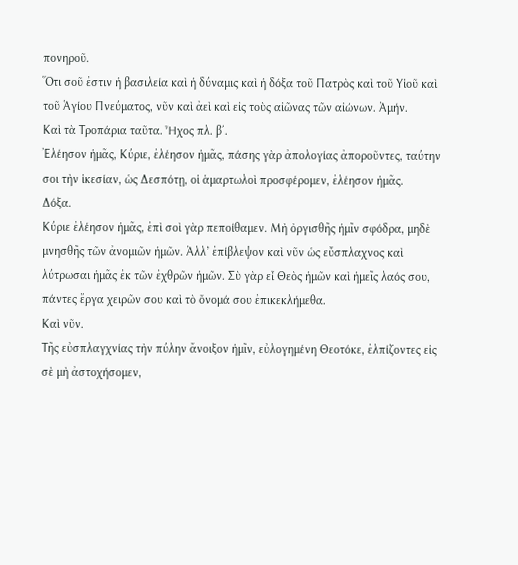πονηροῦ.
Ὅτι σοῦ ἐστιν ἡ βασιλεία καὶ ἡ δύναμις καὶ ἡ δόξα τοῦ Πατρὸς καὶ τοῦ Υἱοῦ καὶ
τοῦ Ἁγίου Πνεύματος, νῦν καὶ ἀεὶ καὶ εἰς τοὺς αἰῶνας τῶν αἰώνων. Ἀμήν.
Καὶ τὰ Τροπάρια ταῦτα. Ἦχος πλ. β΄.
Ἐλέησον ἡμᾶς, Κύριε, ἐλέησον ἡμᾶς, πάσης γὰρ ἀπολογίας ἀποροῦντες, ταύτην σοι τὴν ἱκεσίαν, ὡς Δεσπότῃ, οἱ ἁμαρτωλοὶ προσφέρομεν, ἐλέησον ἡμᾶς.
Δόξα.
Κύριε ἐλέησον ἡμᾶς, ἐπὶ σοὶ γὰρ πεποίθαμεν. Μὴ ὀργισθῆς ἡμῖν σφόδρα, μηδὲ μνησθῆς τῶν ἀνομιῶν ἡμῶν. Ἀλλ’ ἐπίβλεψον καὶ νῦν ὡς εὔσπλαχνος καὶ λύτρωσαι ἡμᾶς ἐκ τῶν ἐχθρῶν ἡμῶν. Σὺ γὰρ εἶ Θεὸς ἡμῶν καὶ ἡμεῖς λαός σου, πάντες ἔργα χειρῶν σου καὶ τὸ ὄνομά σου ἐπικεκλήμεθα.
Καὶ νῦν.
Τῆς εὐσπλαγχνίας τὴν πύλην ἄνοιξον ἡμῖν, εὐλογημένη Θεοτόκε, ἐλπίζοντες εἰς σὲ μὴ ἀστοχήσομεν,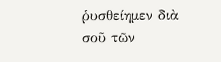ῥυσθείημεν διὰ σοῦ τῶν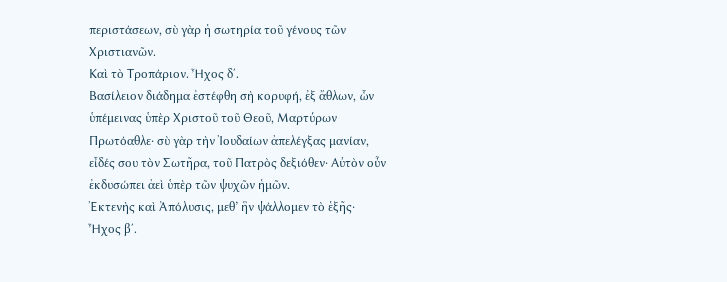περιστάσεων, σὺ γὰρ ἡ σωτηρία τοῦ γένους τῶν Χριστιανῶν.
Kαὶ τὸ Τροπάριον. Ἦχος δ΄.
Βασίλειον διάδημα ἐστέφθη σὴ κορυφή, ἐξ ἄθλων, ὧν ὑπέμεινας ὑπὲρ Χριστοῦ τοῦ Θεοῦ, Μαρτύρων Πρωτόαθλε· σὺ γὰρ τὴν Ἰουδαίων ἀπελέγξας μανίαν, εἶδές σου τὸν Σωτῆρα, τοῦ Πατρὸς δεξιόθεν· Αὐτὸν οὖν ἐκδυσώπει ἀεὶ ὑπὲρ τῶν ψυχῶν ἡμῶν.
Ἐκτενὴς καὶ Ἀπόλυσις, μεθ’ ἣν ψάλλομεν τὸ ἑξῆς·
Ἦχος β΄.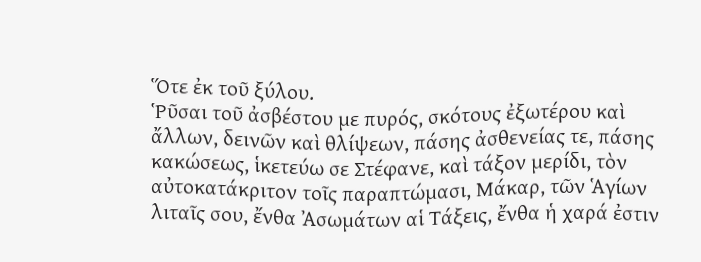Ὅτε ἐκ τοῦ ξύλου.
Ῥῦσαι τοῦ ἀσβέστου με πυρός, σκότους ἐξωτέρου καὶ ἄλλων, δεινῶν καὶ θλίψεων, πάσης ἀσθενείας τε, πάσης κακώσεως, ἱκετεύω σε Στέφανε, καὶ τάξον μερίδι, τὸν αὐτοκατάκριτον τοῖς παραπτώμασι, Μάκαρ, τῶν Ἁγίων λιταῖς σου, ἔνθα Ἀσωμάτων αἱ Τάξεις, ἔνθα ἡ χαρά ἐστιν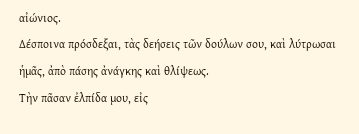αἰώνιος.
Δέσποινα πρόσδεξαι, τὰς δεήσεις τῶν δούλων σου, καὶ λύτρωσαι ἡμᾶς, ἀπὸ πάσης ἀνάγκης καὶ θλίψεως.
Τὴν πᾶσαν ἐλπίδα μου, εἰς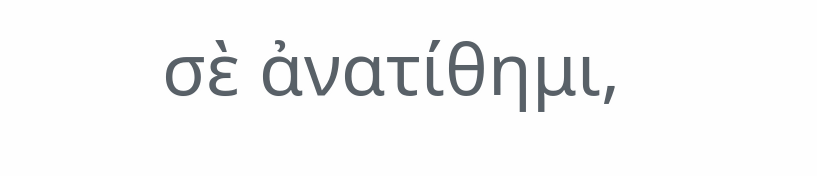σὲ ἀνατίθημι,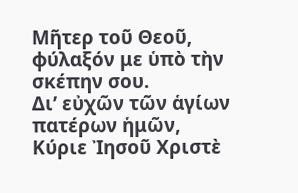Μῆτερ τοῦ Θεοῦ, φύλαξόν με ὑπὸ τὴν σκέπην σου.
Δι’ εὐχῶν τῶν ἁγίων πατέρων ἡμῶν,
Κύριε Ἰησοῦ Χριστὲ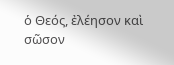ὁ Θεός, ἐλέησον καὶ σῶσον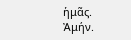ἡμᾶς.
Ἀμήν.